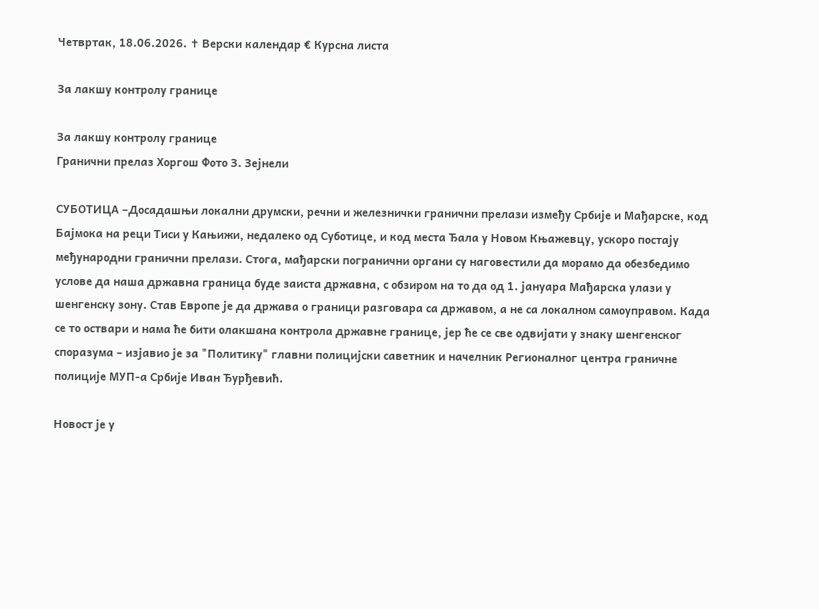Четвртак, 18.06.2026. ✝ Верски календар € Курсна листа

За лакшу контролу границе

За лакшу контролу границе
Гранични прелаз Хоргош Фото З. Зејнели

СУБОТИЦА –Досадашњи локални друмски, речни и железнички гранични прелази између Србије и Мађарске, код Бајмока на реци Тиси у Кањижи, недалеко од Суботице, и код места Ђала у Новом Књажевцу, ускоро постају међународни гранични прелази. Стога, мађарски погранични органи су наговестили да морамо да обезбедимо услове да наша државна граница буде заиста државна, с обзиром на то да од 1. јануара Мађарска улази у шенгенску зону. Став Европе је да држава о граници разговара са државом, а не са локалном самоуправом. Када се то оствари и нама ће бити олакшана контрола државне границе, јер ће се све одвијати у знаку шенгенског споразума – изјавио је за "Политику" главни полицијски саветник и начелник Регионалног центра граничне полиције МУП-а Србије Иван Ђурђевић.

Новост је у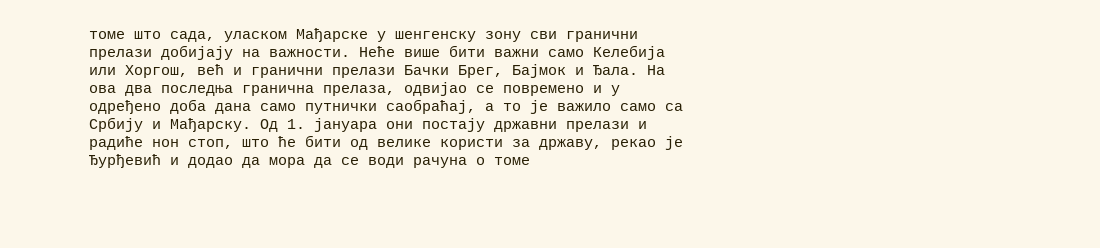томе што сада, уласком Мађарске у шенгенску зону сви гранични прелази добијају на важности. Неће више бити важни само Келебија или Хоргош, већ и гранични прелази Бачки Брег, Бајмок и Ђала. На ова два последња гранична прелаза, одвијао се повремено и у одређено доба дана само путнички саобраћај, а то је важило само са Србију и Мађарску. Од 1. јануара они постају државни прелази и радиће нон стоп, што ће бити од велике користи за државу, рекао је Ђурђевић и додао да мора да се води рачуна о томе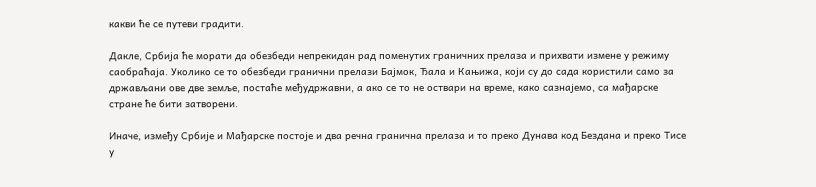какви ће се путеви градити.

Дакле, Србија ће морати да обезбеди непрекидан рад поменутих граничних прелаза и прихвати измене у режиму саобраћаја. Уколико се то обезбеди гранични прелази Бајмок, Ђала и Кањижа, који су до сада користили само за држављани ове две земље, постаће међудржавни, а ако се то не оствари на време, како сазнајемо, са мађарске стране ће бити затворени.

Иначе, између Србије и Мађарске постоје и два речна гранична прелаза и то преко Дунава код Бездана и преко Тисе у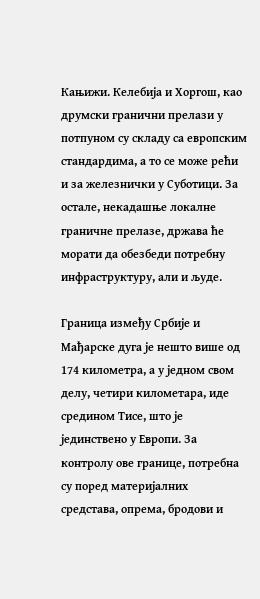Кањижи. Келебија и Хоргош, као друмски гранични прелази у потпуном су складу са европским стандардима, а то се може рећи и за железнички у Суботици. За остале, некадашње локалне граничне прелазе, држава ће морати да обезбеди потребну инфраструктуру, али и људе.

Граница између Србије и Мађарске дуга је нешто више од 174 километра, а у једном свом делу, четири километара, иде средином Тисе, што је јединствено у Европи. За контролу ове границе, потребна су поред материјалних средстава, опрема, бродови и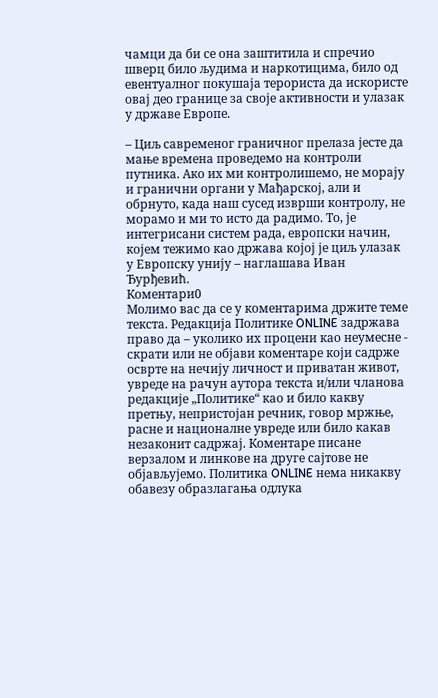чамци да би се она заштитила и спречио шверц било људима и наркотицима, било од евентуалног покушаја терориста да искористе овај део границе за своје активности и улазак у државе Европе.

– Циљ савременог граничног прелаза јесте да мање времена проведемо на контроли путника. Ако их ми контролишемо, не морају и гранични органи у Мађарској, али и обрнуто, када наш сусед изврши контролу, не морамо и ми то исто да радимо. То, је интегрисани систем рада, европски начин, којем тежимо као држава којој је циљ улазак у Европску унију – наглашава Иван Ђурђевић.
Коментари0
Молимо вас да се у коментарима држите теме текста. Редакција Политике ONLINE задржава право да – уколико их процени као неумесне - скрати или не објави коментаре који садрже осврте на нечију личност и приватан живот, увреде на рачун аутора текста и/или чланова редакције „Политике“ као и било какву претњу, непристојан речник, говор мржње, расне и националне увреде или било какав незаконит садржај. Коментаре писане верзалом и линкове на друге сајтове не објављујемо. Политика ONLINE нема никакву обавезу образлагања одлука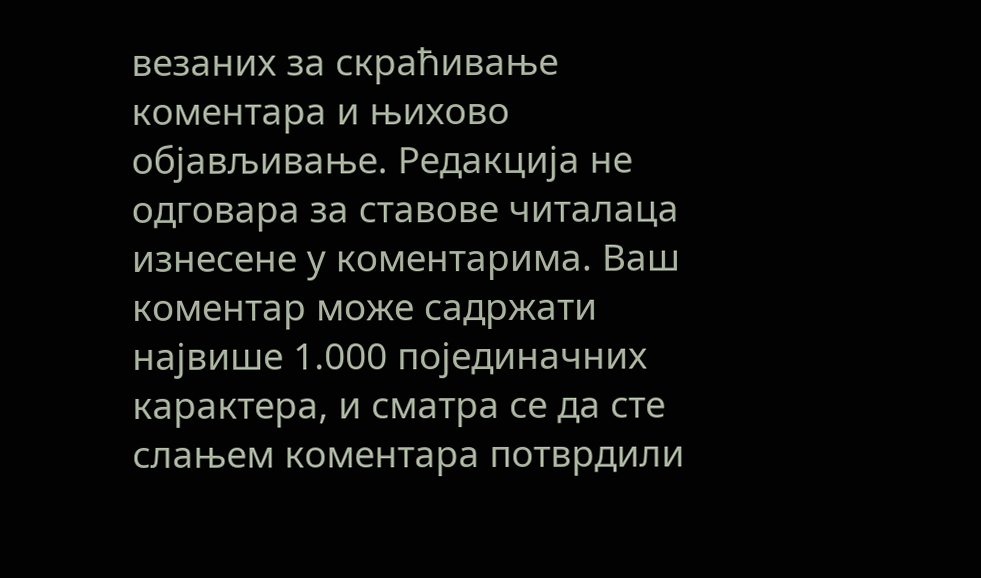везаних за скраћивање коментара и њихово објављивање. Редакција не одговара за ставове читалаца изнесене у коментарима. Ваш коментар може садржати највише 1.000 појединачних карактера, и сматра се да сте слањем коментара потврдили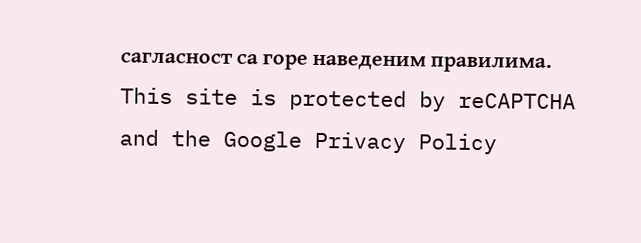сагласност са горе наведеним правилима.
This site is protected by reCAPTCHA and the Google Privacy Policy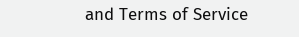and Terms of Service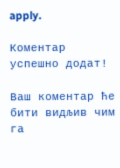apply.

Комeнтар успeшно додат!

Ваш комeнтар ћe бити видљив чим га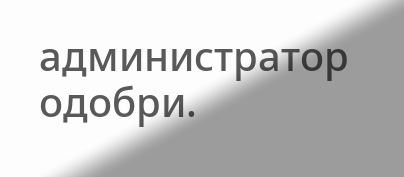администратор одобри.